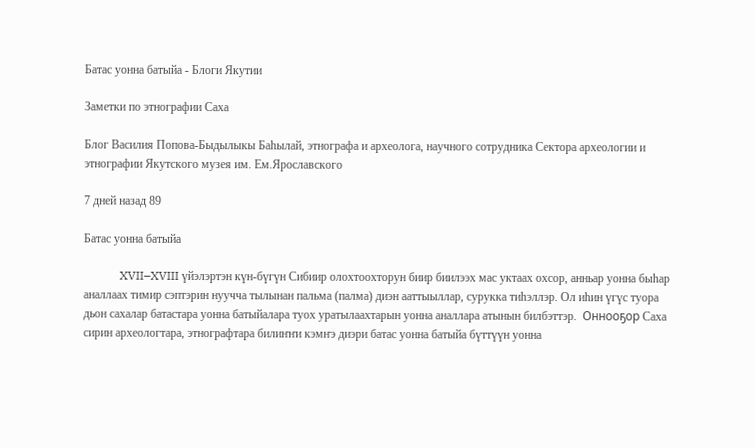Батас уонна батыйа - Блоги Якутии

Заметки по этнографии Саха

Блог Василия Попова-Быдылыкы Баһылай, этнографа и археолога, научного сотрудника Сектора археологии и этнографии Якутского музея им. Ем.Ярославского

7 дней назад 89

Батас уонна батыйа

            XVII–XVIII үйэлэртэн күн-бүгүн Сибиир олохтоохторун биир биилээх мас уктаах охсор, анньар уонна быһар аналлаах тимир сэптэрин нуучча тылынан пальма (палма) диэн ааттыыллар, сурукка тиһэллэр. Ол иһин үгүс туора дьон сахалар батастара уонна батыйалара туох уратылаахтарын уонна аналлара атынын билбэттэр.  Оннооҕор Саха сирин археологтара, этнографтара билиҥҥи кэмҥэ диэри батас уонна батыйа бүттүүн уонна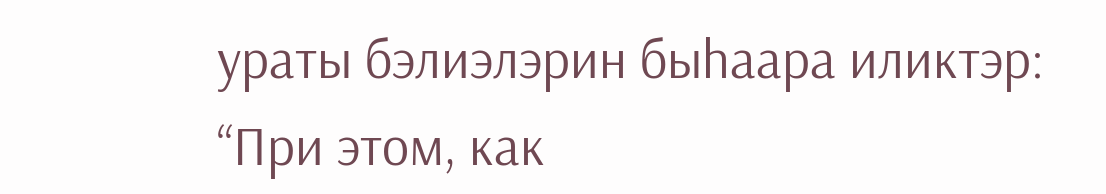ураты бэлиэлэрин быһаара иликтэр: “При этом, как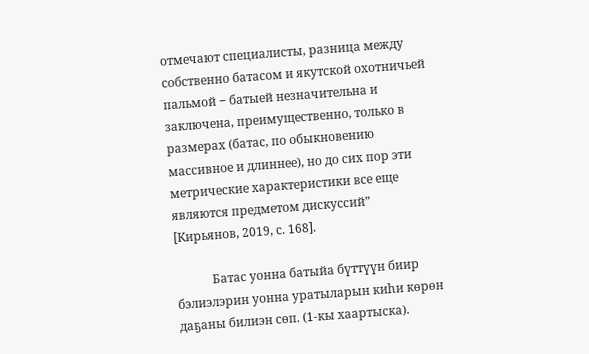отмечают специалисты, разница между собственно батасом и якутской охотничьей пальмой − батыей незначительна и заключена, преимущественно, только в размерах (батас, по обыкновению массивное и длиннее), но до сих пор эти метрические характеристики все еще являются предметом дискуссий” [Кирьянов, 2019, с. 168].

            Батас уонна батыйа бүттүүн биир бэлиэлэрин уонна уратыларын киһи көрөн даҕаны билиэн сөп. (1-кы хаартыска).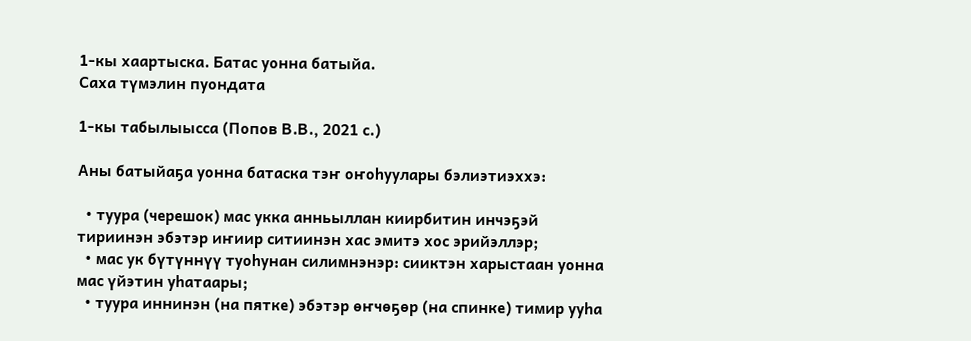1-кы хаартыска. Батас уонна батыйа.
Саха түмэлин пуондата

1-кы табылыысса (Попов В.В., 2021 с.)

Аны батыйаҕа уонна батаска тэҥ оҥоһуулары бэлиэтиэххэ:

  • туура (черешок) мас укка анньыллан киирбитин инчэҕэй тириинэн эбэтэр иҥиир ситиинэн хас эмитэ хос эрийэллэр;
  • мас ук бүтүннүү туоһунан силимнэнэр: сииктэн харыстаан уонна мас үйэтин уһатаары;
  • туура иннинэн (на пятке) эбэтэр өҥчөҕөр (на спинке) тимир ууһа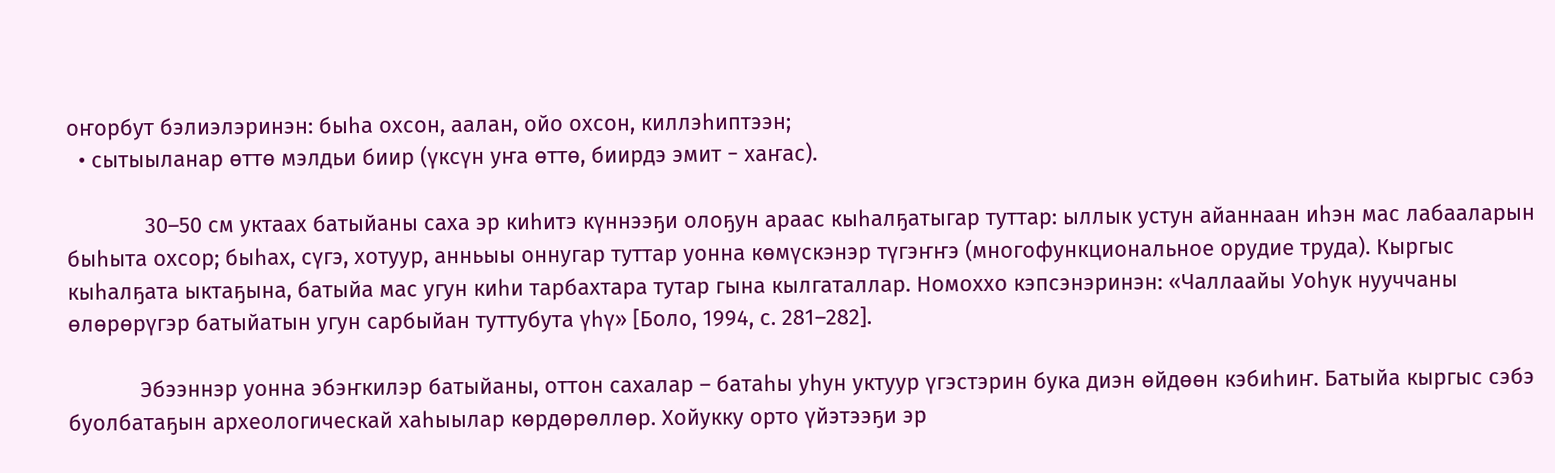оҥорбут бэлиэлэринэн: быһа охсон, аалан, ойо охсон, киллэһиптээн;
  • сытыыланар өттө мэлдьи биир (үксүн уҥа өттө, биирдэ эмит − хаҥас).

             30–50 см уктаах батыйаны саха эр киһитэ күннээҕи олоҕун араас кыһалҕатыгар туттар: ыллык устун айаннаан иһэн мас лабааларын быһыта охсор; быһах, сүгэ, хотуур, анньыы оннугар туттар уонна көмүскэнэр түгэҥҥэ (многофункциональное орудие труда). Кыргыс кыһалҕата ыктаҕына, батыйа мас угун киһи тарбахтара тутар гына кылгаталлар. Номоххо кэпсэнэринэн: «Чаллаайы Уоһук нууччаны өлөрөрүгэр батыйатын угун сарбыйан туттубута үһү» [Боло, 1994, с. 281–282].

            Эбээннэр уонна эбэҥкилэр батыйаны, оттон сахалар – батаһы уһун уктуур үгэстэрин бука диэн өйдөөн кэбиһиҥ. Батыйа кыргыс сэбэ буолбатаҕын археологическай хаһыылар көрдөрөллөр. Хойукку орто үйэтээҕи эр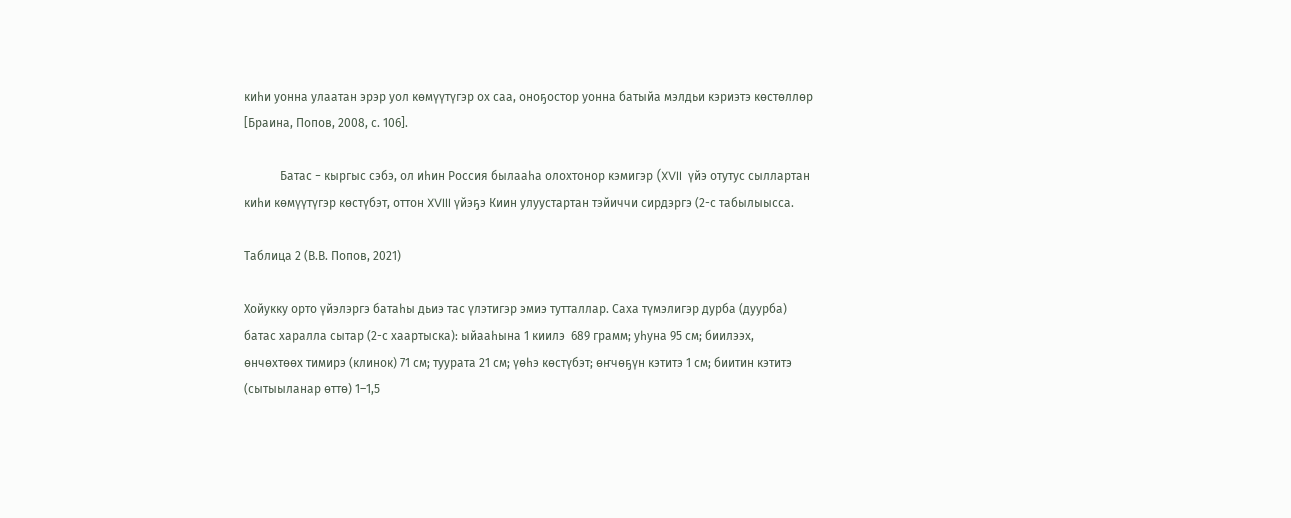киһи уонна улаатан эрэр уол көмүүтүгэр ох саа, оноҕостор уонна батыйа мэлдьи кэриэтэ көстөллөр [Браина, Попов, 2008, с. 106].

            Батас − кыргыс сэбэ, ол иһин Россия былааһа олохтонор кэмигэр (XVII  үйэ отутус сыллартан киһи көмүүтүгэр көстүбэт, оттон XVIII үйэҕэ Киин улуустартан тэйиччи сирдэргэ (2-с табылыысса.

Таблица 2 (В.В. Попов, 2021)

Хойукку орто үйэлэргэ батаһы дьиэ тас үлэтигэр эмиэ тутталлар. Саха түмэлигэр дурба (дуурба) батас харалла сытар (2-с хаартыска): ыйааһына 1 киилэ  689 грамм; уһуна 95 см; биилээх, өнчөхтөөх тимирэ (клинок) 71 см; туурата 21 см; үөһэ көстүбэт; өҥчөҕүн кэтитэ 1 см; биитин кэтитэ (сытыыланар өттө) 1–1,5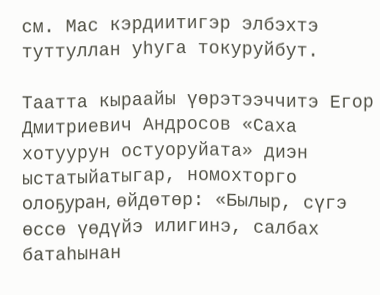см. Мас кэрдиитигэр элбэхтэ туттуллан уһуга токуруйбут.

Таатта кыраайы үөрэтээччитэ Егор Дмитриевич Андросов «Саха хотуурун остуоруйата» диэн ыстатыйатыгар, номохторго олоҕуран, өйдөтөр: «Былыр, сүгэ өссө үөдүйэ илигинэ, салбах батаһынан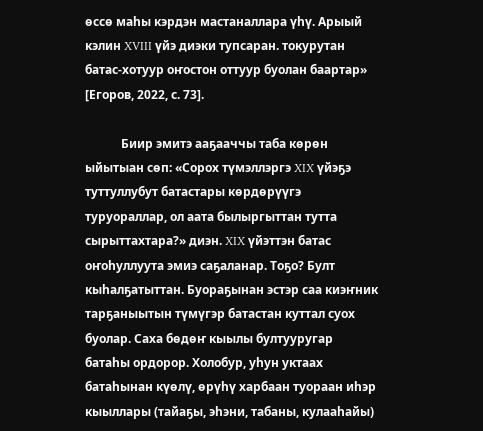өссө маһы кэрдэн мастаналлара үһү. Арыый кэлин XVIII үйэ диэки тупсаран. токурутан батас-хотуур оҥостон оттуур буолан баартар» [Егоров, 2022, с. 73].

            Биир эмитэ ааҕааччы таба көрөн ыйытыан сөп: «Сорох түмэллэргэ XIX үйэҕэ туттуллубут батастары көрдөрүүгэ туруораллар, ол аата былыргыттан тутта сырыттахтара?» диэн. XIX үйэттэн батас оҥоһуллуута эмиэ саҕаланар. Тоҕо? Булт кыһалҕатыттан. Буораҕынан эстэр саа киэҥник тарҕаныытын түмүгэр батастан куттал суох буолар. Саха бөдөҥ кыылы бултууругар батаһы ордорор. Холобур, уһун уктаах батаһынан күөлү, өрүһү харбаан туораан иһэр кыыллары (тайаҕы, эһэни, табаны, кулааһайы)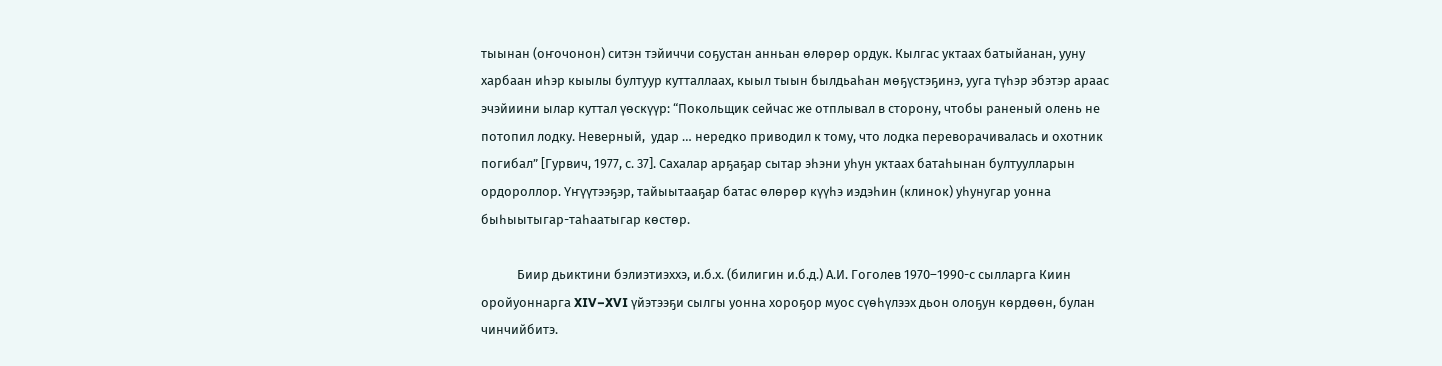тыынан (оҥочонон) ситэн тэйиччи соҕустан анньан өлөрөр ордук. Кылгас уктаах батыйанан, ууну харбаан иһэр кыылы бултуур кутталлаах, кыыл тыын былдьаһан мөҕүстэҕинэ, ууга түһэр эбэтэр араас эчэйиини ылар куттал үөскүүр: “Покольщик сейчас же отплывал в сторону, чтобы раненый олень не потопил лодку. Неверный,  удар … нередко приводил к тому, что лодка переворачивалась и охотник погибал” [Гурвич, 1977, с. 37]. Сахалар арҕаҕар сытар эһэни уһун уктаах батаһынан бултуулларын ордороллор. Үҥүүтээҕэр, тайыытааҕар батас өлөрөр күүһэ иэдэһин (клинок) уһунугар уонна быһыытыгар-таһаатыгар көстөр.

            Биир дьиктини бэлиэтиэххэ, и.б.х. (билигин и.б.д.) А.И. Гоголев 1970–1990-с сылларга Киин оройуоннарга XIV−XVI үйэтээҕи сылгы уонна хороҕор муос сүөһүлээх дьон олоҕун көрдөөн, булан чинчийбитэ.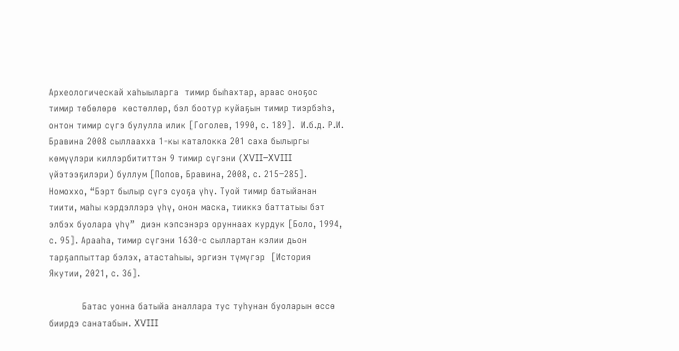Археологическай хаһыыларга  тимир быһахтар, араас оноҕос  тимир төбөлөрө  көстөллөр, бэл боотур куйаҕын тимир тиэрбэһэ, онтон тимир сүгэ булулла илик [Гоголев, 1990, с. 189].  И.б.д. Р.И. Бравина 2008 сыллаахха 1-кы каталокка 201 саха былыргы көмүүлэри киллэрбититтэн 9 тимир сүгэни (XVII‒XVIII үйэтээҕилэри) буллум [Попов, Бравина, 2008, с. 215−285]. Номоххо, “Бэрт былыр сүгэ суоҕа үһү. Туой тимир батыйанан тиити, маһы кэрдэллэрэ үһү, онон маска, тииккэ баттатыы бэт элбэх буолара үһү”  диэн кэпсэнэрэ оруннаах курдук [Боло, 1994, с. 95]. Арааһа, тимир сүгэни 1630-с сыллартан кэлии дьон тарҕаппыттар бэлэх, атастаһыы, эргиэн түмүгэр  [История Якутии, 2021, с. 36].

           Батас уонна батыйа аналлара тус туһунан буоларын өссө биирдэ санатабын. XVIII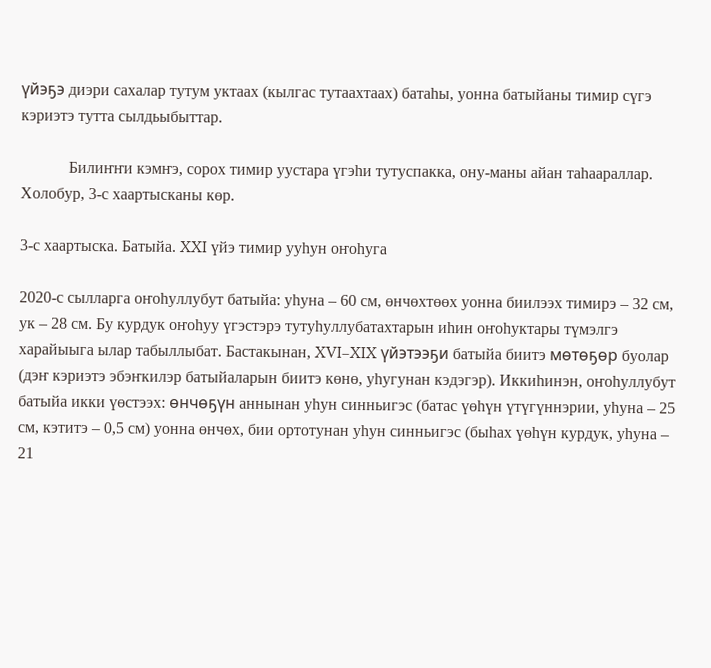үйэҕэ диэри сахалар тутум уктаах (кылгас тутаахтаах) батаһы, уонна батыйаны тимир сүгэ кэриэтэ тутта сылдьыбыттар.

            Билиҥҥи кэмҥэ, сорох тимир уустара үгэһи тутуспакка, ону-маны айан таһаараллар. Холобур, 3-с хаартысканы көр.

3-с хаартыска. Батыйа. XXI үйэ тимир ууһун оҥоһуга

2020-с сылларга оҥоһуллубут батыйа: уһуна – 60 см, өнчөхтөөх уонна биилээх тимирэ – 32 см, ук – 28 см. Бу курдук оҥоһуу үгэстэрэ тутуһуллубатахтарын иһин оҥоһуктары түмэлгэ харайыыга ылар табыллыбат. Бастакынан, XVI–XIX үйэтээҕи батыйа биитэ мөтөҕөр буолар (дэҥ кэриэтэ эбэҥкилэр батыйаларын биитэ көнө, уһугунан кэдэгэр). Иккиһинэн, оҥоһуллубут батыйа икки үөстээх: өнчөҕүн аннынан уһун синньигэс (батас үөһүн үтүгүннэрии, уһуна – 25 см, кэтитэ – 0,5 см) уонна өнчөх, бии ортотунан уһун синньигэс (быһах үөһүн курдук, уһуна – 21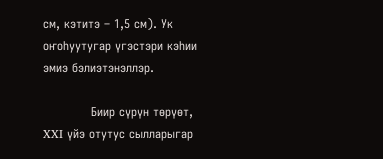см, кэтитэ – 1,5 см). Ук оҥоһуутугар үгэстэри кэһии эмиэ бэлиэтэнэллэр.

            Биир сүрүн төрүөт, XXI үйэ отутус сылларыгар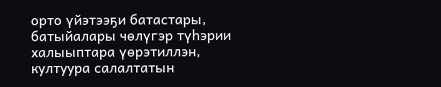орто үйэтээҕи батастары, батыйалары чөлүгэр түһэрии халыыптара үөрэтиллэн, култуура салалтатын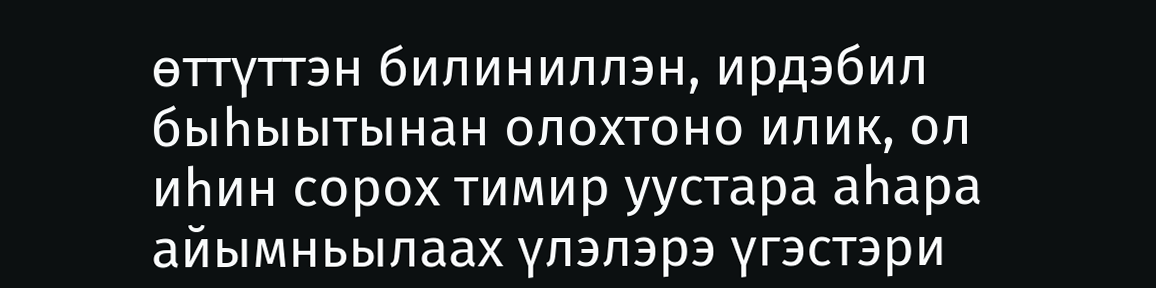өттүттэн билиниллэн, ирдэбил быһыытынан олохтоно илик, ол иһин сорох тимир уустара аһара айымньылаах үлэлэрэ үгэстэри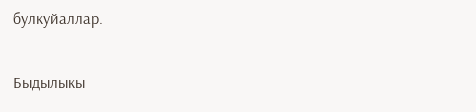булкуйаллар.

Быдылыкы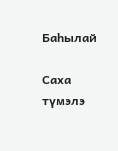Баһылай

Саха түмэлэ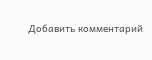Добавить комментарий